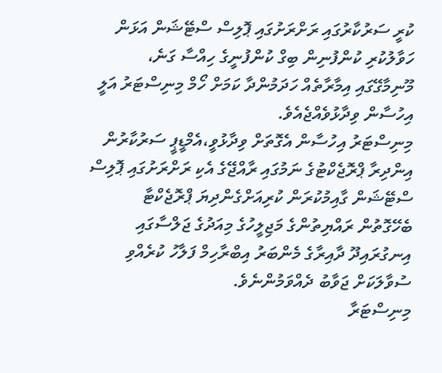ކުރީ ސަރުކާރުގައި ރަށްރަށުގައި ޕޮލިސް ސްޓޭޝަން އަޅަން ހަވާލުކުރި ކުންފުނިން ބިގް ކުންފުނީގެ ހިއްސާ ގަނެ، މޫނިމާގޭގައި އިމާރާތެއް ހަދަމުންދާ ކަމަށް ހޯމް މިނިސްޓަރު އަލީ އިހުސާން ވިދާޅުވެއްޖެއެވެ.
މިނިސްޓަރު އިހުސާން އެގޮތަށް ވިދާޅުވީ،އެމްޑީޕީ ސަރުކާރުން އިންދިރާ ޕްރޮޖެކްޓުގެ ނަމުގައި ރާއްޖޭގެ އެކި ރަށްރަށުގައި ޕޮލިސް ސްޓޭޝަން ގާއިމުކުރަން ކުރިއަށްގެންދިޔަ ޕްރޮޖެކްޓާ ބެހޭގޮތުން ރައްޔިތުންގެ މަޖިލީހުގެ މިއަދުގެ ޖަލްސާގައި އިނގުރައިދޫ ދާއިރާގެ މެންބަރު އިބްރާހިމް ފަލާހު ކުރެއްވި ސުވާލަކަށް ޖަވާބު ދެއްވަމުންނެވެ.
މިނިސްޓަރާ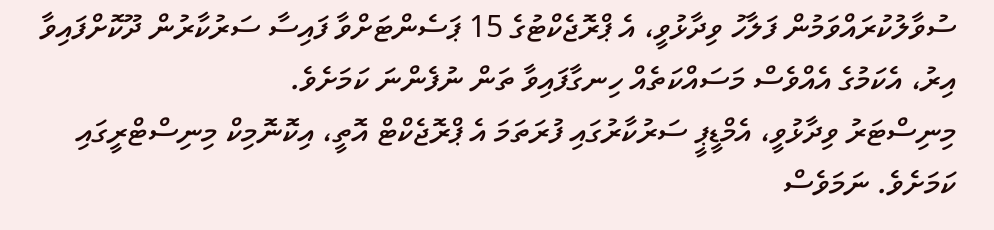ސުވާލުކުރައްވަމުން ފަލާހު ވިދާޅުވީ، އެ ޕްރޮޖެކްޓުގެ 15 ޕަސެންޓަށްވާ ފައިސާ ސަރުކާރުން ދޫކޮށްފައިވާ އިރު، އެކަމުގެ އެއްވެސް މަސައްކަތެއް ހިނގާފައިވާ ތަން ނުފެންނަ ކަމަށެވެ.
މިނިސްޓަރު ވިދާޅުވީ، އެމްޑީޕީ ސަރުކާރުގައި ފުރަތަމަ އެ ޕްރޮޖެކްޓް އޮތީ، އިކޮނޮމިކް މިނިސްޓްރީގައި ކަމަށެވެ. ނަމަވެސް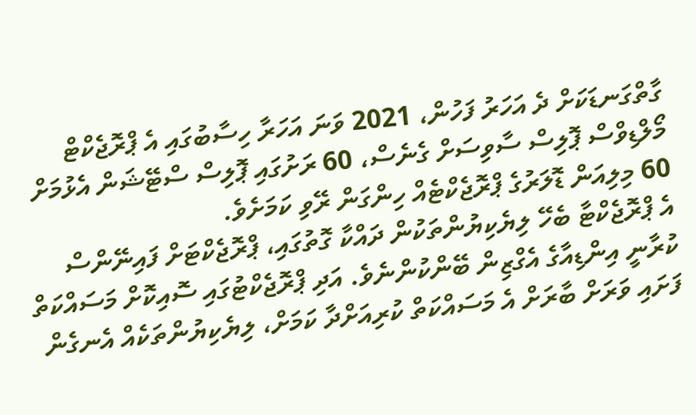ގާތްގަނޑަކަށް ދެ އަހަރު ފަހުން، 2021 ވަނަ އަހަރާ ހިސާބުގައި އެ ޕްރޮޖެކްޓް މޯލްޑިވްސް ޕޮލިސް ސާވިސަށް ގެނެސް، 60 ރަށުގައި ޕޮލިސް ސްޓޭޝަން އެޅުމަށް 60 މިލިއަން ޑޮލަރުގެ ޕްރޮޖެކްޓެއް ހިންގަން ރޭވި ކަމަށެވެ.
އެ ޕްރޮޖެކްޓާ ބެހޭ ލިޔެކިޔުންތަކުން ދައްކާ ގޮތުގައި، ޕްރޮޖެކްޓަށް ފައިނޭންސް ކުރާނީ އިންޑިއާގެ އެގްޒިން ބޭންކުންނެވެ. އަދި ޕްރޮޖެކްޓުގައި ސޮއިކޮށް މަސައްކަތް ފަށައި ވަރަށް ބާރަށް އެ މަސައްކަތް ކުރިއަށްދާ ކަމަށް، ލިޔެކިޔުންތަކެއް އެނގެން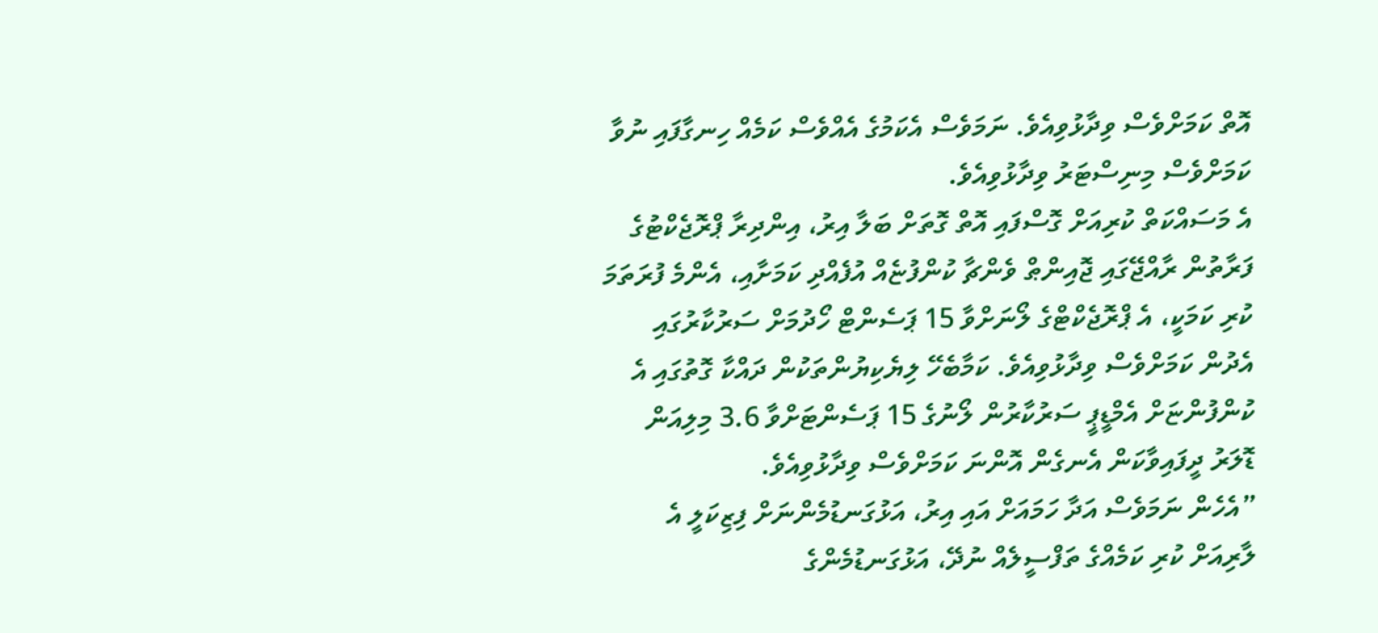އޮތް ކަމަށްވެސް ވިދާޅުވިއެވެ. ނަމަވެސް އެކަމުގެ އެއްވެސް ކަމެއް ހިނގާފައި ނުވާ ކަމަށްވެސް މިނިސްޓަރު ވިދާޅުވިއެވެ.
އެ މަސައްކަތް ކުރިއަށް ގޮސްފައި އޮތް ގޮތަށް ބަލާ އިރު، އިންދިރާ ޕްރޮޖެކްޓުގެ ފަރާތުން ރާއްޖޭގައި ޖޮއިންޠް ވެންޗާ ކުންފުޏެއް އުފެއްދި ކަމަށާއި، އެންމެ ފުރަތަމަ ކުރި ކަމަކީ، އެ ޕްރޮޖެކްޓްގެ ލޯނަށްވާ 15 ޕަސެންޓް ހޯދުމަށް ސަރުކާރުގައި އެދުން ކަމަށްވެސް ވިދާޅުވިއެވެ. ކަމާބެހޭ ލިޔެކިޔުންތަކުން ދައްކާ ގޮތުގައި އެ ކުންފުންޏަށް އެމްޑީޕީ ސަރުކާރުން ލޯނުގެ 15 ޕަސެންޓަށްވާ 3.6 މިލިއަން ޑޮލަރު ދީފައިވާކަން އެނގެން އޮންނަ ކަމަށްވެސް ވިދާޅުވިއެވެ.
”އެހެން ނަމަވެސް އަދާ ހަމައަށް އައި އިރު، އަޅުގަނޑުމެންނަށް ފިޒިކަލީ އެ ލާރިއަށް ކުރި ކަމެއްގެ ތަފްސީލެއް ނުދޭ، އަޅުގަނޑުމެންގެ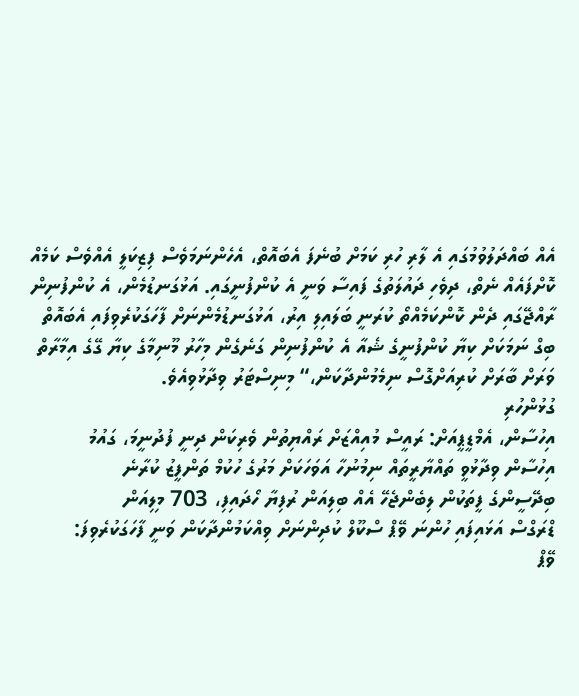އެއް ބައްދަލުވުމުގައި އެ ލާރި ހުރި ކަމަށް ބުނެފަ އެބައޮތް، އެހެންނަމަވެސް ފިޒިކަލީ އެއްވެސް ކަމެއް ކޮށްފައެއް ނެތް، ދިވެހި ދައުލަތުގެ ފައިސާ ވަނީ އެ ކުންފުނީގައި. އަޅުގަނޑުމެން، އެ ކުންފުނިން ރާއްޖޭގައި ދެން ކޮންކަމެއްތޯ ކުރަނީ ބަލައިލި އިރު، އަޅުގަނޑުމެންނަށް ފާހަގަކުރެވިފައި އެބައޮތް ބިގް ނަމަކަށް ކިޔާ ކުންފުނީގެ ޝެއާ އެ ކުންފުނިން ގަނެގެން މިހާރު މޫނިމާގެ ކިޔާ ގޭގެ އިމާރާތް ވަރަށް ބާރަށް ކުރިއަށްގޮސް ނިމެމުންދާކަން،“ މިނިސްޓަރު ވިދާޅުވިއެވެ.
ގުޅުންހުރި
އިހުސާން، އެމްޑީޕީއަށް: ރައީސް މުއިއްޒަށް ރައްޔިތުން ވެރިކަން ދިނީ ފުދުނީމަ، ގައުމު
އިހުސާން ވިދާޅުވީ ތައްޔާރީތައް ނިމުނުހާ އަވަހަކަށް މަރުގެ ހުކުމް ތަންފީޒު ކުރާނެ
ބިދޭސީންގެ ފީތަކުން ލިބެންޖެހޭ އެއް ބިލިއަން ރުފިޔާ ހޯދައިފި، 703 މިލިއަން
ޑްރަގްސް އަޅައިފައި ހުންނަ ވޭޕް ސްކޫލް ކުދިންނަށް ވިއްކަމުންދާކަން ވަނީ ފާހަގަކުރެވިފަ:
ވޭޕް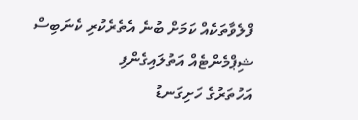ފްލެވާތަކެއް ކަމަށް ބުނެ އެތެރެކުރި ކެނަބިސް ޝިޕްމެންޓެއް އަތުލައިގެންފި
އަހުތަރުގެ ހަށިގަނޑު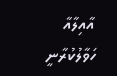އާއިލާއާ ހަވާލުކުރާނީ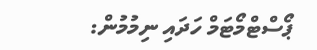ޕޯސްޓްމޯޓަމް ހަދައި ނިމުމުން: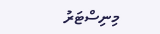މިނިސްޓަރު